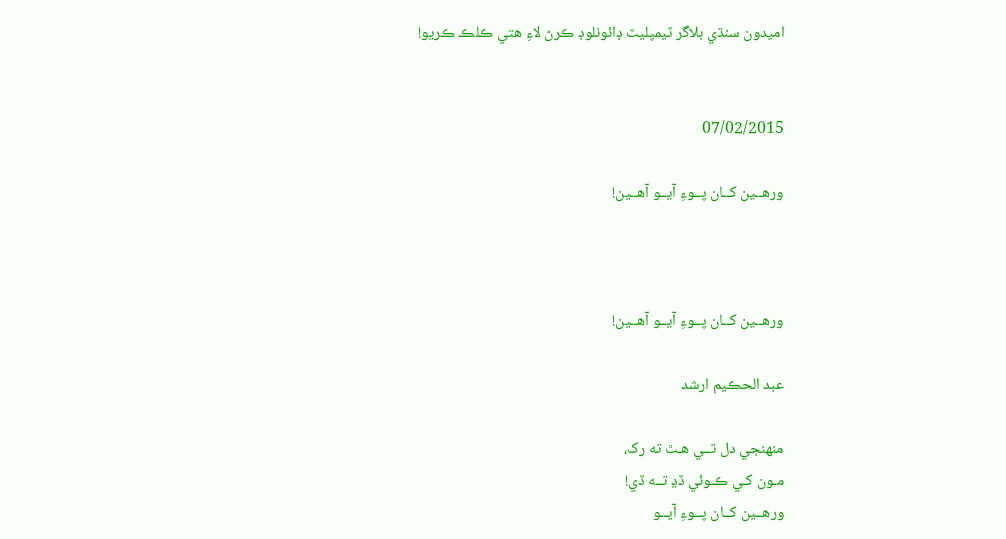امیدون سنڌي بلاگر ٽيمپليٽ ڊائونلوڊ ڪرڻ لاءِ هتي ڪلڪ ڪريو!


07/02/2015

ورهــين کــان پــوءِ آيــو آهــين!



ورهــين کــان پــوءِ آيــو آهــين!

عبد الحڪيم ارشد

منهنجي دل تــي هـٿ ته رک،
مـون کـي ڪـوئي ڏڍ تــه ڏي!
ورهــين کــان پــوءِ آيــو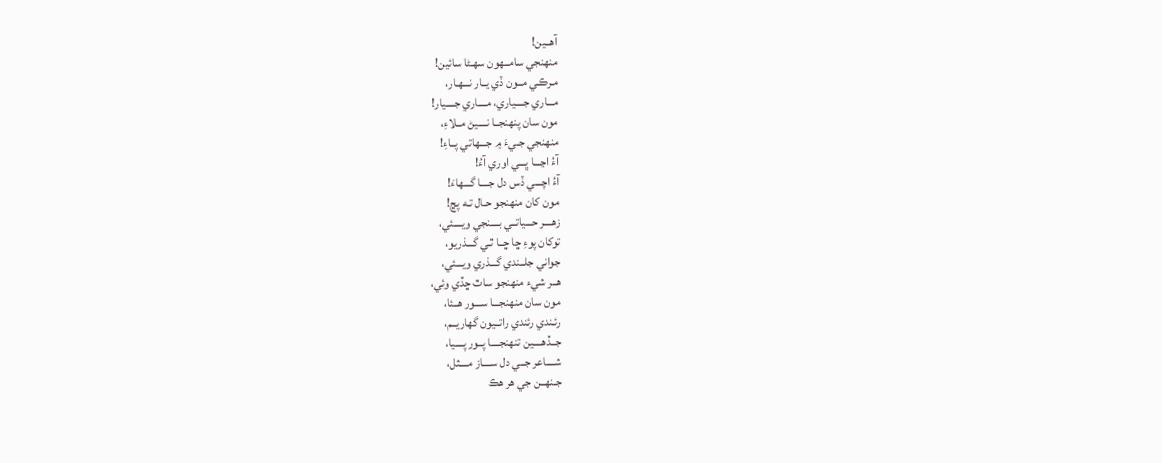آهــين!
منهنجي سامــهون سهـڻا سائين!
مـرڪـي مــون ڏي يــار نـــهـار،
مـــاري جــــياري، مــــاري جــــيار!
مون سان پنهنجــا نــــيڻ مــلاءِ،
منهنجي جـيءَ ۾ جـــهاتي پــاءِ!
آءُ اڃـــا ڀـــي اوري آءُ!
آءُ اچـــي ڏس دل جــــا گـــهاءَ!
مون کان منهنجو حـال تـه پڇ!
زهــــر حـــياتــي بــــنجي ويــــئي،
توکان پوءِ ڇا ڇــا ٿـي گـــذريو،
جواني جلــندي گـــذري ويـــئي،
هــر شيء منهنجو ساٿ ڇڏي وئي،
مون سان منهنجـــا ســـور هــئا،
رئـندي رئندي راتــيون گهاريــم،
جــڏهــــين تنهنجــــا پــور پــــيا،
شــــاعر جــي دل ســــاز مــــثل،
جـنهــن جي هر هڪ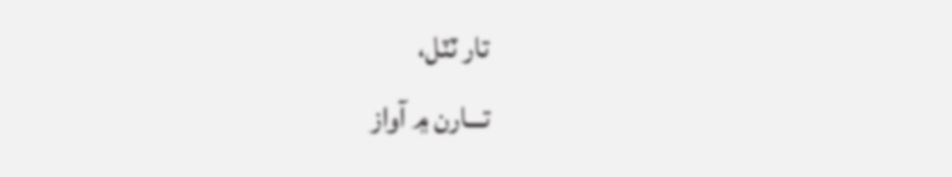تار ٽٽل،
تـــارن ۾ آواز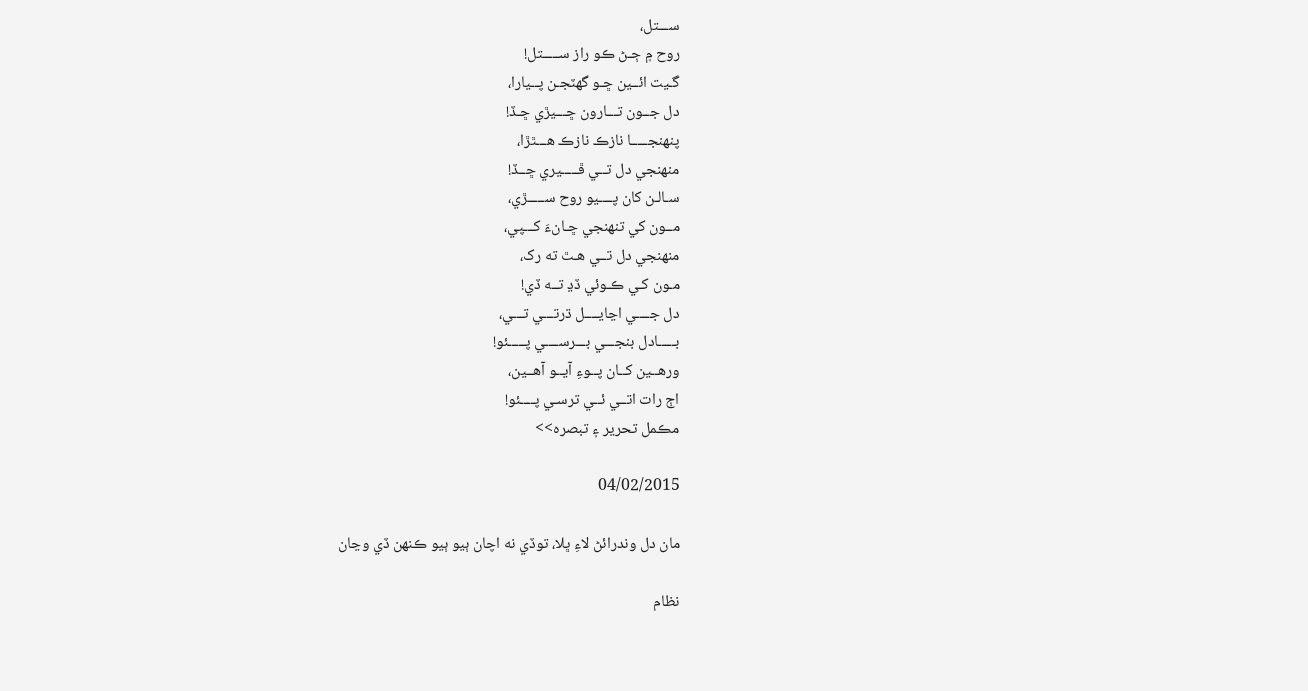ســـتل،
روح ۾ ڄـڻ ڪو راز ســـــتل!
گـيت ائــين ڇـو گهٽجـن پــيارا،
دل جــون تـــارون ڇـــيڙي ڇـڏ!
پنهنجـــــا نازڪ نازڪ هـــٿڙا،
منهنجي دل تــي ڦـــــيري ڇــڏ!
سـالـن کان پــــيو روح ســـــڙي،
مــون کي تنهنجي ڇـانءَ کـــپي،
منهنجي دل تــي هـٿ ته رک،
مـون کـي ڪـوئي ڏڍ تــه ڏي!
دل جــــي اڃايــــل ڌرتـــي تـــي،
بـــــادل بنجـــي بـــرســــي پـــــئو!
ورهــين کــان پــوءِ آيــو آهــين،
اڄ رات اتــي ئــي ترسـي پــــئو!
مڪمل تحرير ۽ تبصره>>

04/02/2015

مان دل وندرائڻ لاءِ ڀلا، توڏي نه اچان ٻيو ٻيو ڪنهن ڏي وڃان

نظام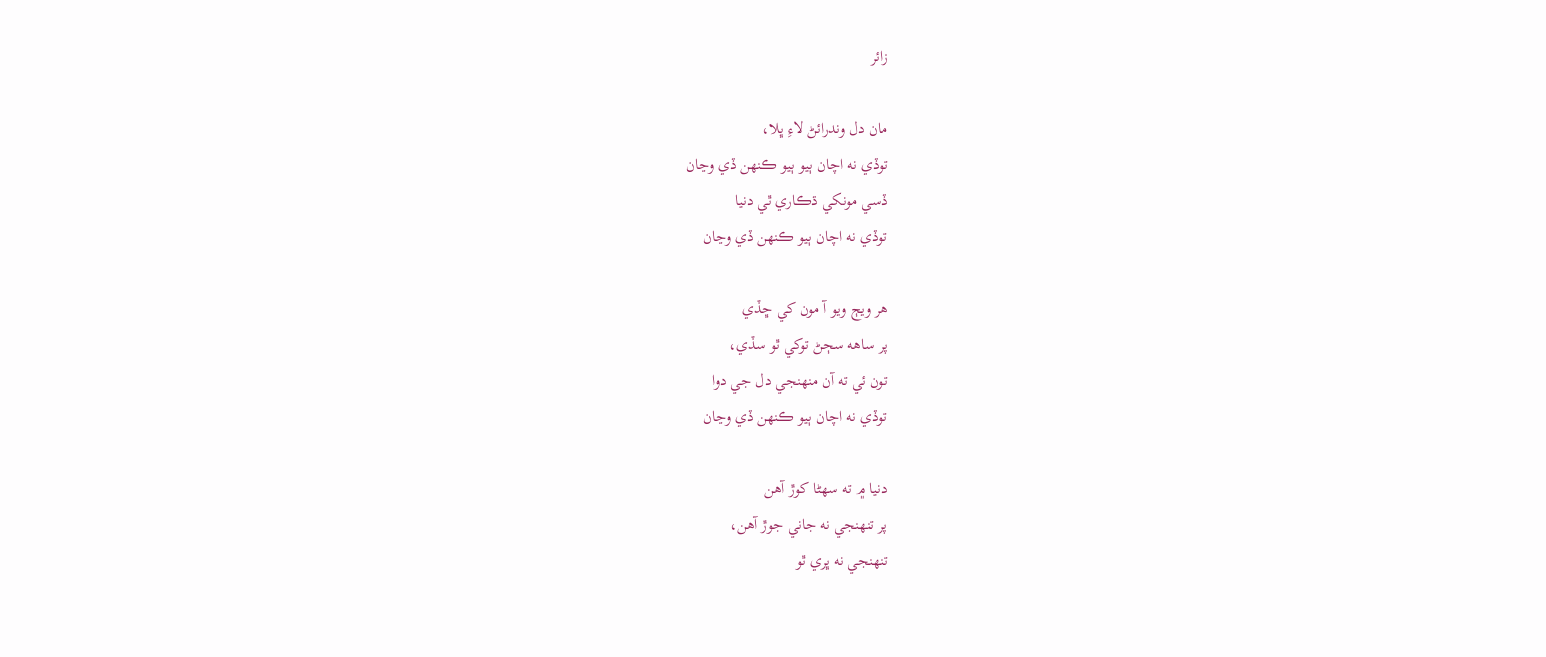زائر

مان دل وندرائڻ لاءِ ڀلا،
توڏي نه اچان ٻيو ٻيو ڪنهن ڏي وڃان
ڏسي مونکي ڌڪاري ٿي دنيا
توڏي نه اچان ٻيو ڪنهن ڏي وڃان

هر ويڄ ويو آ مون کي ڇڏي
پر ساهه سڄڻ توکي ٿو سڏي،
تون ئي ته آن منهنجي دل جي دوا
توڏي نه اچان ٻيو ڪنهن ڏي وڃان

دنيا ۾ ته سهڻا کوڙ آهن
پر تنهنجي نه جاني جوڙ آهن،
تنهنجي نه ڀري ٿو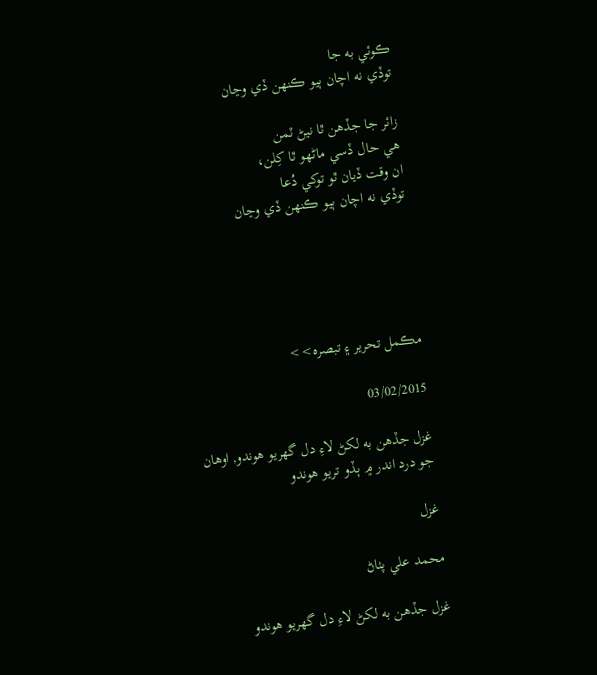ڪوئي به جا
توڏي نه اچان ٻيو ڪنهن ڏي وڃان

زائر جا جڏهن ٿا نيڻ ٽمن
هي حال ڏسي ماڻهو ٿا کِلن،
ان وقت ڏيان ٿو توکي دُعا
توڏي نه اچان ٻيو ڪنهن ڏي وڃان





مڪمل تحرير ۽ تبصره>>

03/02/2015

غزل جڏهن به لکڻ لاءِ دل گهريو هوندو, اوهان جو درد اندر ۾ ٻڏو تريو هوندو

غزل

محمد علي پٺاڻ

غزل جڏهن به لکڻ لاءِ دل گهريو هوندو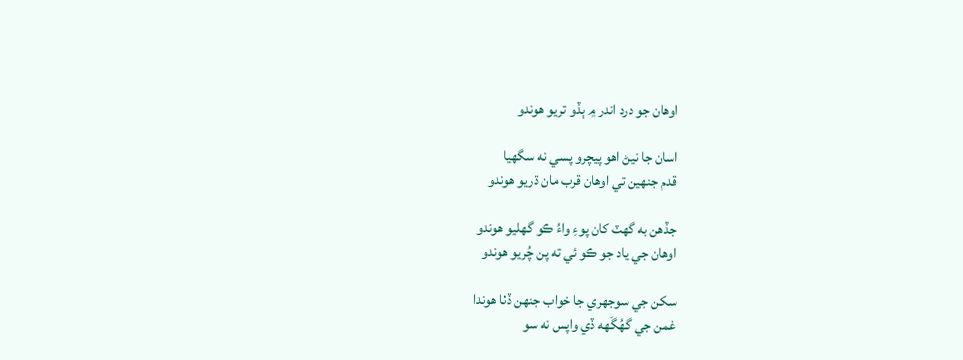اوهان جو درد اندر ۾ ٻڏو تريو هوندو

اسان جا نيڻ اهو پيچرو پسي نه سگهيا
قدم جنهين تي اوهان قرب مان ڌريو هوندو

جڏهن به گهٽ کان پوءِ واءُ ڪو گهليو هوندو
اوهان جي ياد جو ڪو ئي ته پن چُريو هوندو

سکن جي سوجهري جا خواب جنهن ڏٺا هوندا
غمن جي گهُگَهه ڏي واپس نه سو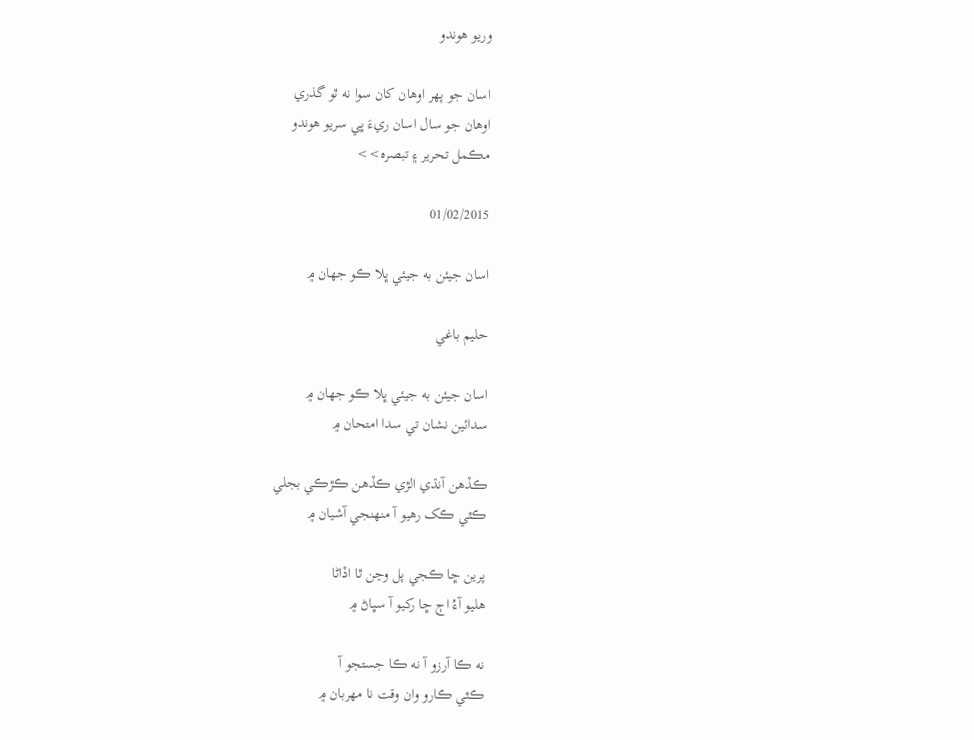وريو هوندو

اسان جو پهر اوهان کان سوا نه ٿو گذري
اوهان جو سال اسان ريءَ ڀي سريو هوندو
مڪمل تحرير ۽ تبصره>>

01/02/2015

اسان جيئن به جيئي ڀلا ڪو جهان ۾

حليم باغي

اسان جيئن به جيئي ڀلا ڪو جهان ۾
سدائين نشان تي سدا امتحان ۾

ڪڏهن آنڌي الڙي ڪڏهن ڪڙڪي بجلي
ڪٿي ڪک رهيو آ منهنجي آشيان ۾

پرين ڇا ڪجي پل وڃن ٿا اڏاڻا
هليو آءُ اڄ ڇا رکيو آ سڀاڻ ۾

نه ڪا آرزو آ نه ڪا جستجو آ
ڪٿي ڪارو وان وقت نا مهربان ۾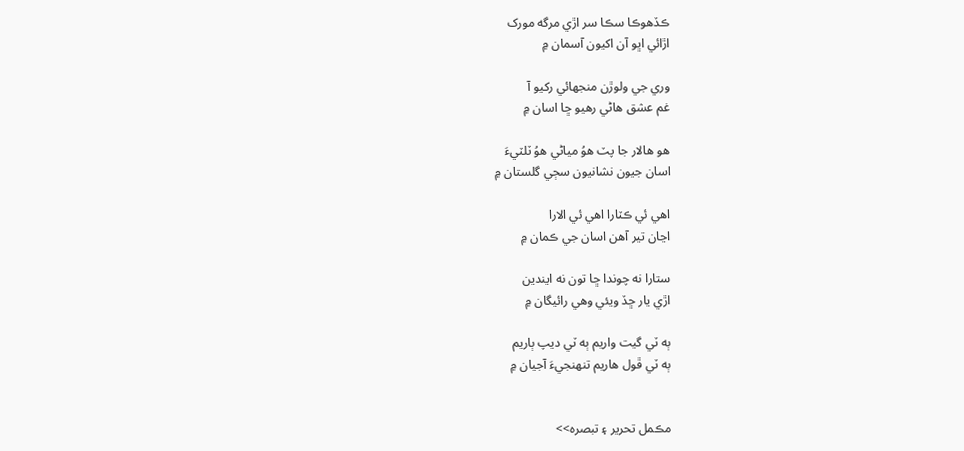ڪڏهوڪا سڪا سر اڙي مرگه مورک
اڙائي اڀو آن اکيون آسمان ۾

وري جي ولوڙن منجهائي رکيو آ
غم عشق هاڻي رهيو ڇا اسان ۾

هو هالار جا پٽ هوُ مياڻي هوُ ٽلٽيءَ
اسان جيون نشانيون سڄي گلستان ۾

اهي ئي ڪٽارا اهي ئي الارا
اڃان تير آهن اسان جي ڪمان ۾

ستارا نه چوندا ڇا تون نه ايندين
اڙي يار ڇڏ ويئي وهي رائيگان ۾

ٻه ٽي گيت واريم ٻه ٽي ديپ ٻاريم
ٻه ٽي ڦول هاريم تنهنجيءَ آجيان ۾


مڪمل تحرير ۽ تبصره>>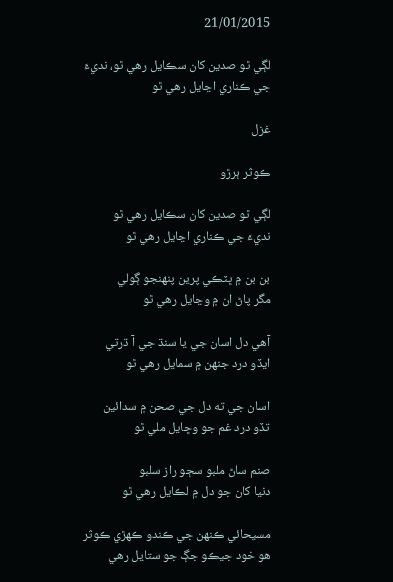21/01/2015

لڳي ٿو صدين کان سڪايل رهي ٿو، نديءَ جي ڪناري اڃايل رهي ٿو

غزل

ڪوثر ٻرڙو

لڳي ٿو صدين کان سڪايل رهي ٿو
نديءَ جي ڪناري اڃايل رهي ٿو

بن بن ۾ ڀٽڪي پرين پنهنجو ڳولي
مگر پاڻ ان ۾ وڃايل رهي ٿو

آهي دل اسان جي يا سنڌ جي آ ڌرتي
ايڏو درد جنهن ۾ سمايل رهي ٿو

اسان جي ته دل جي صحن ۾ سدائين
تڏو درد غم جو وڇايل ملي ٿو

صنم ساڻ ملبو سڄو راز سلبو
دنيا کان جو دل ۾ لڪايل رهي ٿو

مسيحائي ڪنهن جي ڪندو ڪهڙي ڪوثر
هو خود جيڪو جڳ جو ستايل رهي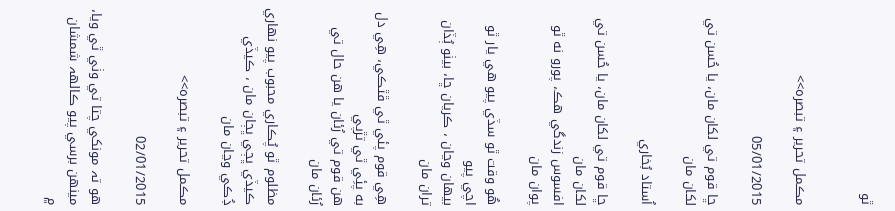ٿو


مڪمل تحرير ۽ تبصره>>

05/01/2015

ڇا قوم تي لکان مان، يا حُسن تي لکان مان

اُستاد بُخاري

ڇا قوم تي لکان مان، يا حُسن تي لکان مان
افسوس زندگي هڪ، پورو نه ٿو پوان مان

هُو وقت ٿو سڏي پيو هي يار ٿو اچي پيو
بيهان وڃان ، ڪريان ڇا، بيٺو ٻُڏان تران مان

هِي قوم پئي ٿي ڦٿڪي، هِي دل به پئِي ٿي تڙپي
هن قوم تي رُئان يا هن حال تي رُئان مان

مظلوم ٿو پُڪاري محبوب پيو نهاري
ڪيڏي ڀڄي ڀڄان مان ، ڪيڏي ڊُڪي وڃان مان

مڪمل تحرير ۽ تبصره>>

02/01/2015

هو تہ مونکي چتا تي وٺي ٿي ويا، مينهن برسي پيو ڪالهہ شمشان ۾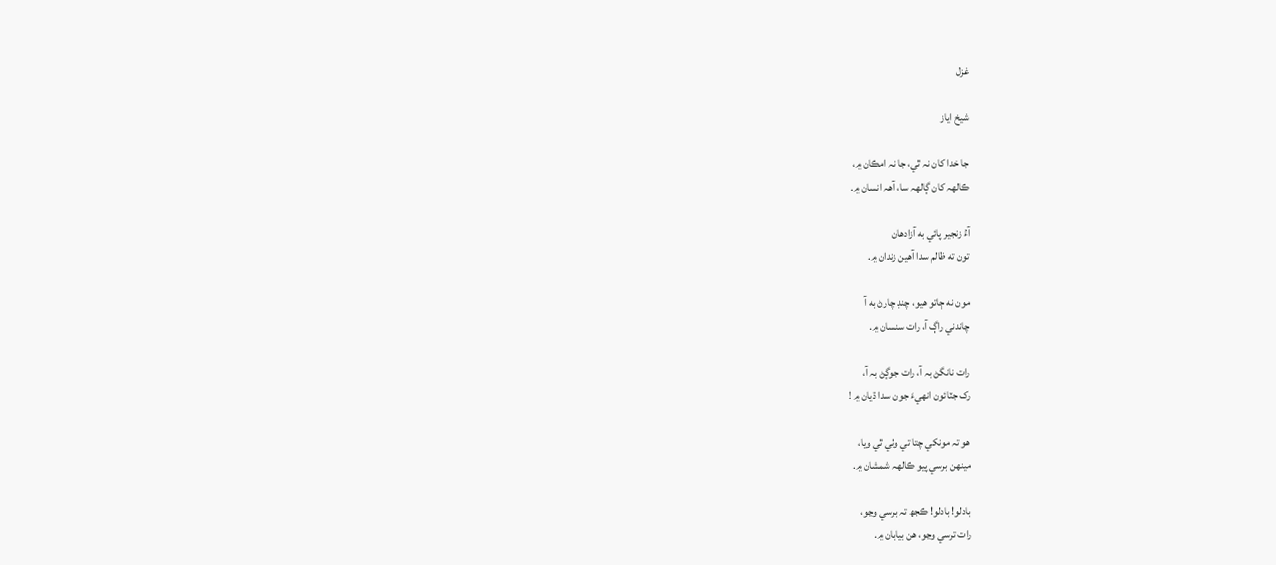غزل

شيخ اياز

جا خدا کان نہ ٿي، جا نہ امڪان ۾،
ڪالهہ کان ڳالهہ سا، آهہ انسان ۾.

آءُ زنجير پائي به آزادهان
تون ته ظالم سدا آهين زندان ۾.

مون نه ڄاتو هيو، چنڊ چارڻ به آ
چاندني راڳ آ، رات سنسان ۾.

رات نانگڻ بہ آ، رات جوڳڻ بہ آ،
رک جٽائون انهيءَ جون سدا ڌيان ۾ !

هو تہ مونکي چتا تي وٺي ٿي ويا،
مينهن برسي پيو ڪالهہ شمشان ۾.

بادلو! بادلو! ڪجھ تہ برسي وڃو،
رات ترسي وڃو، هن بيابان ۾.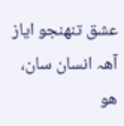عشق تنهنجو اياز آهہ انسان سان،
هو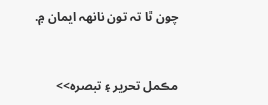چون ٿا تہ تون نانهہ ايمان ۾.


مڪمل تحرير ۽ تبصره>>